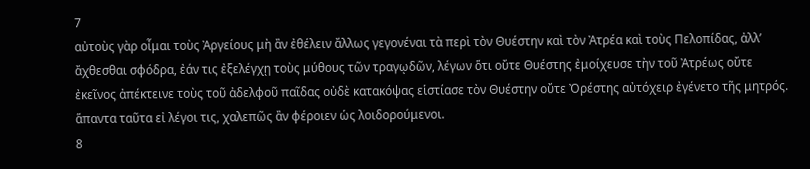7
αὐτοὺς γὰρ οἶμαι τοὺς Ἀργείους μὴ ἂν ἐθέλειν ἄλλως γεγονέναι τὰ περὶ τὸν Θυέστην καὶ τὸν Ἀτρέα καὶ τοὺς Πελοπίδας, ἀλλʼ ἄχθεσθαι σφόδρα, ἐάν τις ἐξελέγχῃ τοὺς μύθους τῶν τραγῳδῶν, λέγων ὅτι οὔτε Θυέστης ἐμοίχευσε τὴν τοῦ Ἀτρέως οὔτε ἐκεῖνος ἀπέκτεινε τοὺς τοῦ ἀδελφοῦ παῖδας οὐδὲ κατακόψας εἱστίασε τὸν Θυέστην οὔτε Ὀρέστης αὐτόχειρ ἐγένετο τῆς μητρός. ἅπαντα ταῦτα εἰ λέγοι τις, χαλεπῶς ἂν φέροιεν ὡς λοιδορούμενοι.
8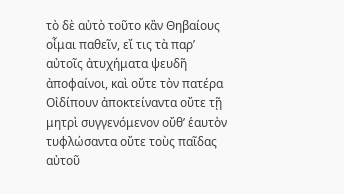τὸ δὲ αὐτὸ τοῦτο κἂν Θηβαίους οἶμαι παθεῖν, εἴ τις τὰ παρʼ αὐτοῖς ἀτυχήματα ψευδῆ ἀποφαίνοι, καὶ οὔτε τὸν πατέρα Οἰδίπουν ἀποκτείναντα οὔτε τῇ μητρὶ συγγενόμενον οὔθʼ ἑαυτὸν τυφλώσαντα οὔτε τοὺς παῖδας αὐτοῦ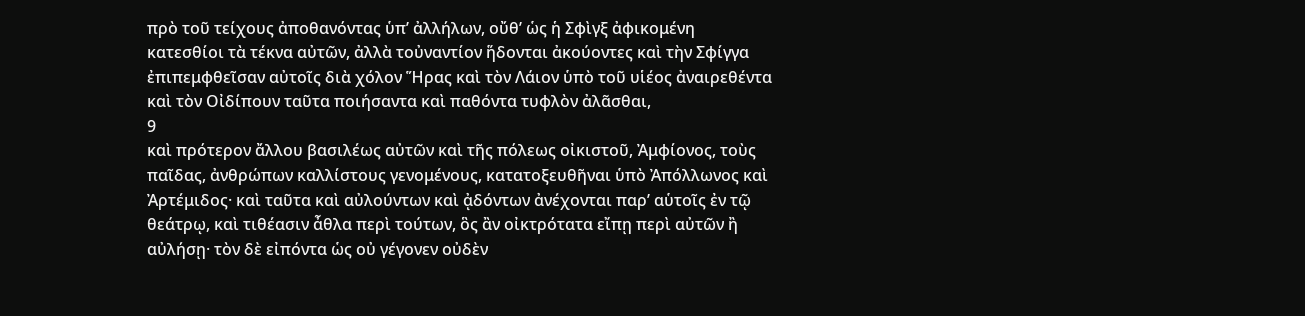πρὸ τοῦ τείχους ἀποθανόντας ὑπʼ ἀλλήλων, οὔθʼ ὡς ἡ Σφὶγξ ἀφικομένη κατεσθίοι τὰ τέκνα αὐτῶν, ἀλλὰ τοὐναντίον ἥδονται ἀκούοντες καὶ τὴν Σφίγγα ἐπιπεμφθεῖσαν αὐτοῖς διὰ χόλον Ἥρας καὶ τὸν Λάιον ὑπὸ τοῦ υἱέος ἀναιρεθέντα καὶ τὸν Οἰδίπουν ταῦτα ποιήσαντα καὶ παθόντα τυφλὸν ἀλᾶσθαι,
9
καὶ πρότερον ἄλλου βασιλέως αὐτῶν καὶ τῆς πόλεως οἰκιστοῦ, Ἀμφίονος, τοὺς παῖδας, ἀνθρώπων καλλίστους γενομένους, κατατοξευθῆναι ὑπὸ Ἀπόλλωνος καὶ Ἀρτέμιδος· καὶ ταῦτα καὶ αὐλούντων καὶ ᾀδόντων ἀνέχονται παρʼ αὑτοῖς ἐν τῷ θεάτρῳ, καὶ τιθέασιν ἆθλα περὶ τούτων, ὃς ἂν οἰκτρότατα εἴπῃ περὶ αὐτῶν ἢ αὐλήσῃ· τὸν δὲ εἰπόντα ὡς οὐ γέγονεν οὐδὲν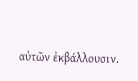αὐτῶν ἐκβάλλουσιν.